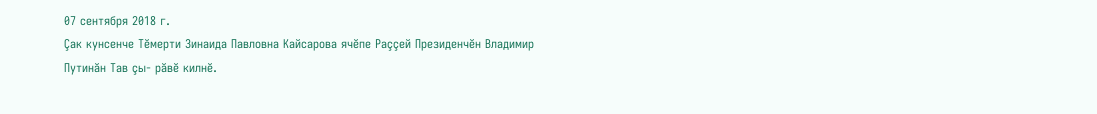07 сентября 2018 г.
Çак кунсенче Тĕмерти Зинаида Павловна Кайсарова ячĕпе Раççей Президенчĕн Владимир Путинăн Тав çы- рăвĕ килнĕ.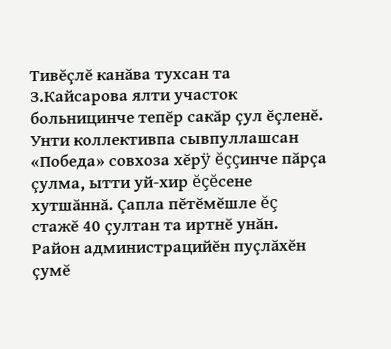Тивĕçлĕ канăва тухсан та З.Кайсарова ялти участок больницинче тепĕр сакăр çул ĕçленĕ. Унти коллективпа сывпуллашсан «Победа» совхоза хĕрÿ ĕççинче пăрçа çулма, ытти уй-хир ĕçĕсене хутшăннă. Çапла пĕтĕмĕшле ĕç стажĕ 40 çултан та иртнĕ унăн.
Район администрацийĕн пуçлăхĕн çумĕ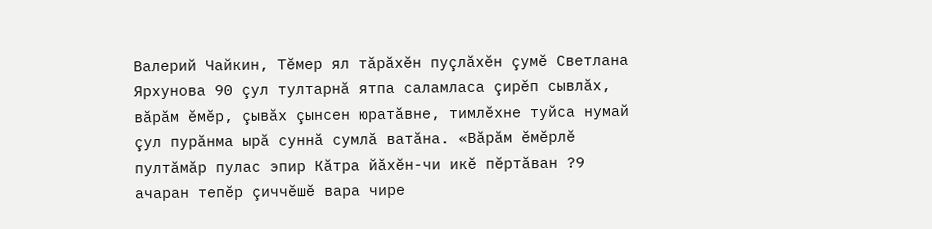Валерий Чайкин, Тĕмер ял тăрăхĕн пуçлăхĕн çумĕ Светлана Ярхунова 90 çул тултарнă ятпа саламласа çирĕп сывлăх, вăрăм ĕмĕр, çывăх çынсен юратăвне, тимлĕхне туйса нумай çул пурăнма ырă суннă сумлă ватăна. «Вăрăм ĕмĕрлĕ пултăмăр пулас эпир Кăтра йăхĕн-чи икĕ пĕртăван ?9 ачаран тепĕр çиччĕшĕ вара чире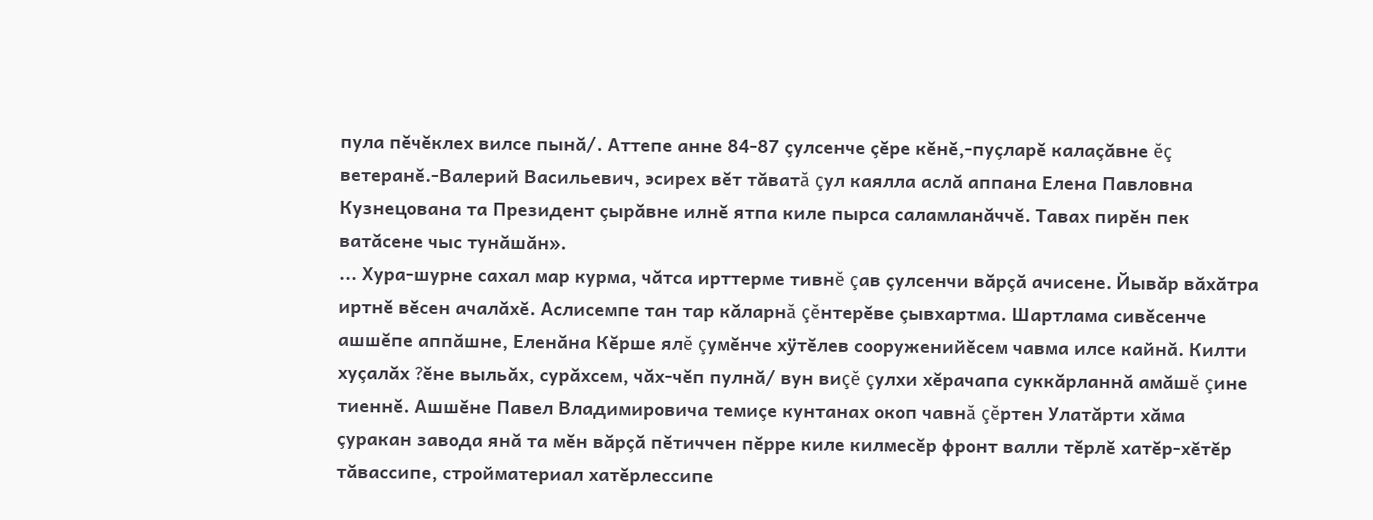пула пĕчĕклех вилсе пынă/. Аттепе анне 84-87 çулсенче çĕре кĕнĕ,-пуçларĕ калаçăвне ĕç ветеранĕ.-Валерий Васильевич, эсирех вĕт тăватă çул каялла аслă аппана Елена Павловна Кузнецована та Президент çырăвне илнĕ ятпа киле пырса саламланăччĕ. Тавах пирĕн пек ватăсене чыс тунăшăн».
... Хура-шурне сахал мар курма, чăтса ирттерме тивнĕ çав çулсенчи вăрçă ачисене. Йывăр вăхăтра иртнĕ вĕсен ачалăхĕ. Аслисемпе тан тар кăларнă çĕнтерĕве çывхартма. Шартлама сивĕсенче ашшĕпе аппăшне, Еленăна Кĕрше ялĕ çумĕнче хÿтĕлев сооруженийĕсем чавма илсе кайнă. Килти хуçалăх ?ĕне выльăх, сурăхсем, чăх-чĕп пулнă/ вун виçĕ çулхи хĕрачапа суккăрланнă амăшĕ çине тиеннĕ. Ашшĕне Павел Владимировича темиçе кунтанах окоп чавнă çĕртен Улатăрти хăма çуракан завода янă та мĕн вăрçă пĕтиччен пĕрре киле килмесĕр фронт валли тĕрлĕ хатĕр-хĕтĕр тăвассипе, стройматериал хатĕрлессипе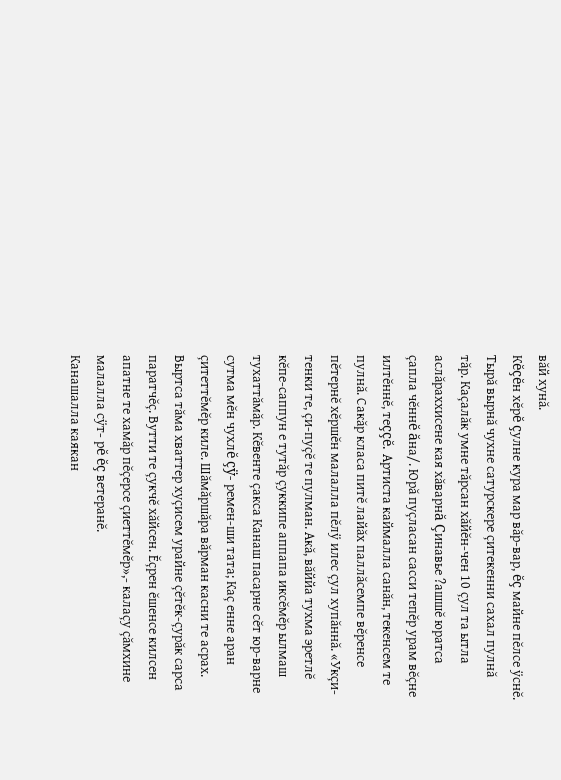вăй хунă.
Кĕçĕн хĕрĕ çулне кура мар вăр-вар, ĕç майне пĕлсе ÿснĕ. Тырă вырнă чухне сатурскере çитекенни сахал пулнă тăр. Каçалăк умне тăрсан хăйĕн-чен 10 çул та ытла аслăраххисене кая хăварнă Çинавье ?ашшĕ юратса çапла чĕннĕ ăна/. Юрă пуçласан сасси тепĕр урам вĕçне илтĕннĕ, теççĕ. Артиста каймалла санăн, текенсем те пулнă. Сакăр класа питĕ лайăх паллăсемпе вĕренсе пĕтернĕ хĕршĕн малалла пĕлÿ илес çул хупăннă. «Укçи-тенки те, çи-пуçĕ те пулман. Акă, вăййа тухма эретлĕ кĕпе-саппун е тутăр çуккипе аппапа иксĕмĕр ылмаш тухаттăмăр. Кĕвенте çакса Канаш пасарне сĕт юр-варне сутма мĕн чухлĕ çÿ- ремен-ши тата; Каç енне аран çитеттĕмĕр киле. Шăмăршăра вăрман касни те асрах. Выртса тăма хваттер хуçисем урайне çĕтĕк-çурăк сарса паратчĕç. Вутти те çукчĕ хăйсен. Ĕçрен ĕшенсе килсен апатне те хамăр пĕçерсе çиеттĕмĕр»,- калаçу çăмхине малалла сÿт- рĕ ĕç ветеранĕ.
Канашалла каякан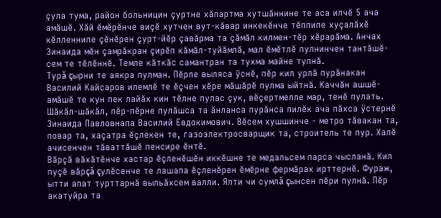çула тума, район больницин çуртне хăпартма хутшăннине те аса илчĕ 5 ача амăшĕ. Хăй ĕмĕрĕнче виçĕ хутчен вут-кăвар инкекĕнче тĕппипе хуçалăхĕ кĕлленнипе çĕнĕрен çурт-йĕр çавăрма та çăмăл килмен-тĕр хĕрарăма. Анчах Зинаида мĕн çамрăкран çирĕп кăмăл-туйăмлă, мал ĕмĕтлĕ пулнинчен тантăшĕ-сем те тĕлĕннĕ. Темле кăткăс самантран та тухма майне тупнă.
Турă çырни те аякра пулман. Пĕрле выляса ÿснĕ, пĕр кил урлă пурăнакан Василий Кайсаров илемлĕ те ĕçчен хĕре мăшăрĕ пулма ыйтнă. Каччăн ашшĕ-амăшĕ те кун пек лайăх кин тĕлне пулас çук, вĕçертмелле мар, тенĕ пулать.
Шăкăл-шăкăл, пĕр-пĕрне пулăшса та ăнланса пурăнса пилĕк ача пăхса ÿстернĕ Зинаида Павловнапа Василий Евдокимович. Вĕсем хушшинче - метро тăвакан та, повар та, хаçатра ĕçлекен те, газоэлектросварщик та, строитель те пур. Халĕ ачисенчен тăваттăшĕ пенсире ĕнтĕ.
Вăрçă вăхăтĕнче хастар ĕçленĕшĕн иккĕшне те медальсем парса чысланă. Кил пуçĕ вăрçă çулĕсенче те лашапа ĕçленĕрен ĕмĕрне фермăрах ирттернĕ. Фураж, ытти апат турттарнă выльăхсем валли. Ялти чи сумлă çынсен пĕри пулнă. Пĕр акатуйра та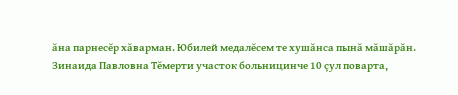ăна парнесĕр хăварман. Юбилей медалĕсем те хушăнса пынă мăшăрăн.
Зинаида Павловна Тĕмерти участок больницинче 10 çул поварта,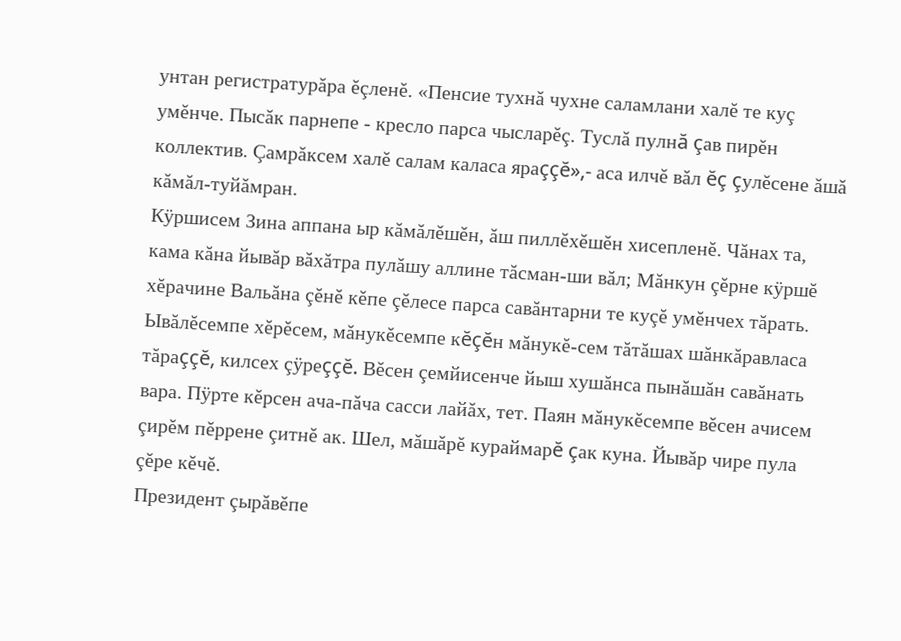унтан регистратурăра ĕçленĕ. «Пенсие тухнă чухне саламлани халĕ те куç умĕнче. Пысăк парнепе - кресло парса чысларĕç. Туслă пулнă çав пирĕн коллектив. Çамрăксем халĕ салам каласа яраççĕ»,- аса илчĕ вăл ĕç çулĕсене ăшă кăмăл-туйăмран.
Кÿршисем Зина аппана ыр кăмăлĕшĕн, ăш пиллĕхĕшĕн хисепленĕ. Чăнах та, кама кăна йывăр вăхăтра пулăшу аллине тăсман-ши вăл; Мăнкун çĕрне кÿршĕ хĕрачине Вальăна çĕнĕ кĕпе çĕлесе парса савăнтарни те куçĕ умĕнчех тăрать.
Ывăлĕсемпе хĕрĕсем, мăнукĕсемпе кĕçĕн мăнукĕ-сем тăтăшах шăнкăравласа тăраççĕ, килсех çÿреççĕ. Вĕсен çемйисенче йыш хушăнса пынăшăн савăнать вара. Пÿрте кĕрсен ача-пăча сасси лайăх, тет. Паян мăнукĕсемпе вĕсен ачисем çирĕм пĕррене çитнĕ ак. Шел, мăшăрĕ кураймарĕ çак куна. Йывăр чире пула çĕре кĕчĕ.
Президент çырăвĕпе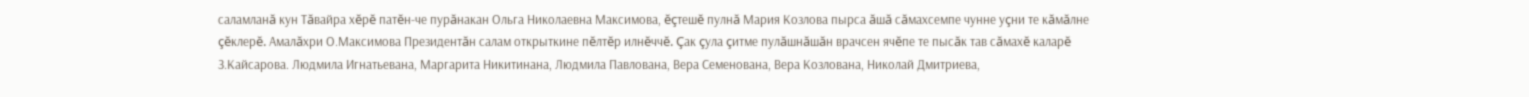саламланă кун Тăвайра хĕрĕ патĕн-че пурăнакан Ольга Николаевна Максимова, ĕçтешĕ пулнă Мария Козлова пырса ăшă сăмахсемпе чунне уçни те кăмăлне çĕклерĕ. Амалăхри О.Максимова Президентăн салам открыткине пĕлтĕр илнĕччĕ. Çак çула çитме пулăшнăшăн врачсен ячĕпе те пысăк тав сăмахĕ каларĕ З.Кайсарова. Людмила Игнатьевана, Маргарита Никитинана, Людмила Павлована, Вера Семенована, Вера Козлована, Николай Дмитриева,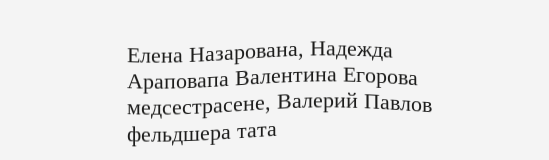Елена Назарована, Надежда Араповапа Валентина Егорова медсестрасене, Валерий Павлов фельдшера тата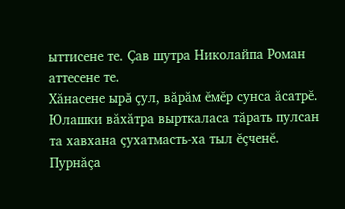ыттисене те. Çав шутра Николайпа Роман аттесене те.
Хăнасене ырă çул, вăрăм ĕмĕр сунса ăсатрĕ. Юлашки вăхăтра вырткаласа тăрать пулсан та хавхана çухатмасть-ха тыл ĕçченĕ. Пурнăçа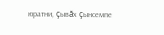юратни, çывăх çынсемпе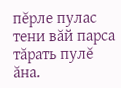пĕрле пулас тени вăй парса тăрать пулĕ ăна.